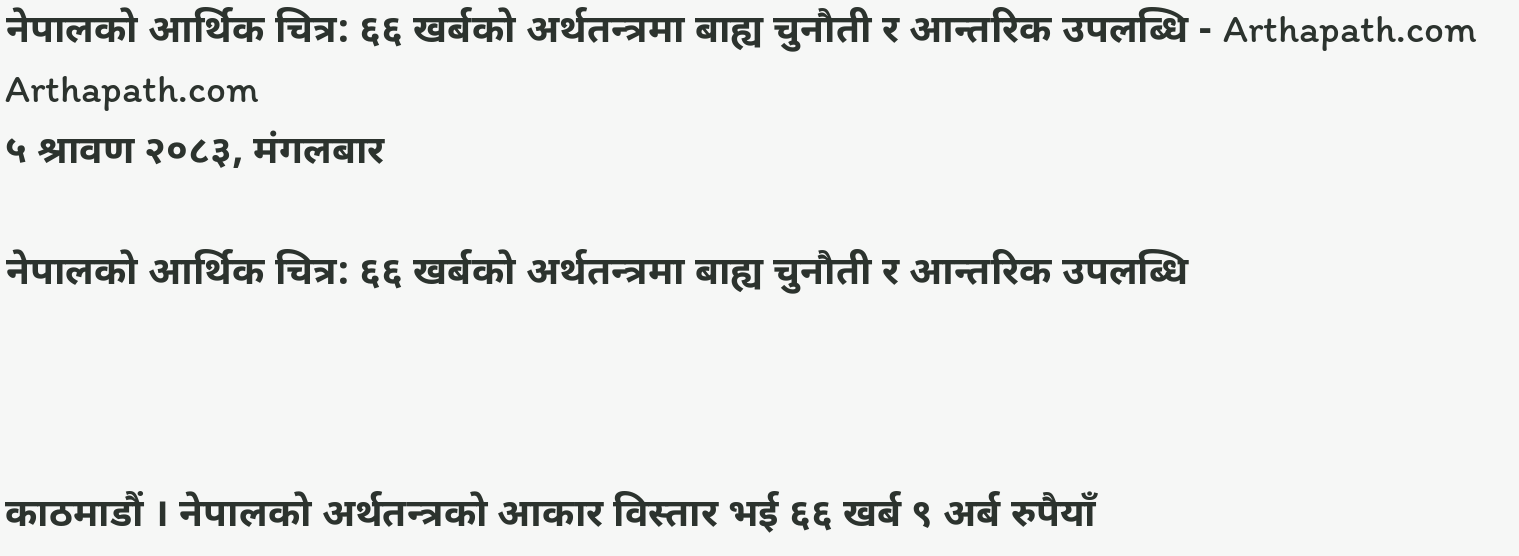नेपालको आर्थिक चित्र: ६६ खर्बको अर्थतन्त्रमा बाह्य चुनौती र आन्तरिक उपलब्धि - Arthapath.com Arthapath.com
५ श्रावण २०८३, मंगलबार

नेपालको आर्थिक चित्र: ६६ खर्बको अर्थतन्त्रमा बाह्य चुनौती र आन्तरिक उपलब्धि



काठमाडौं । नेपालको अर्थतन्त्रको आकार विस्तार भई ६६ खर्ब ९ अर्ब रुपैयाँ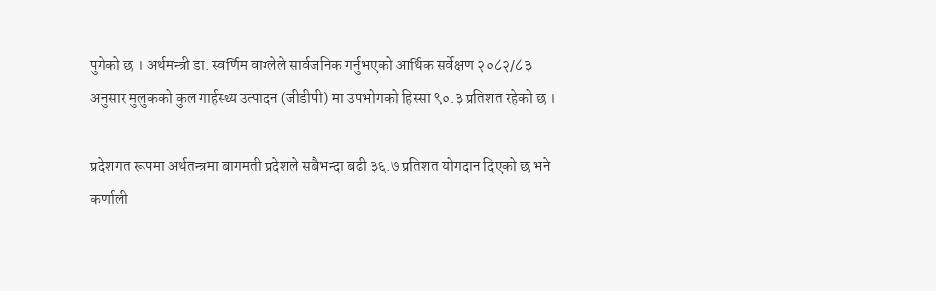पुगेको छ । अर्थमन्त्री डा. स्वर्णिम वाग्लेले सार्वजनिक गर्नुभएको आर्थिक सर्वेक्षण २०८२/८३ अनुसार मुलुकको कुल गार्हस्थ्य उत्पादन (जीडीपी) मा उपभोगको हिस्सा ९०.३ प्रतिशत रहेको छ ।

प्रदेशगत रूपमा अर्थतन्त्रमा बागमती प्रदेशले सबैभन्दा बढी ३६.७ प्रतिशत योगदान दिएको छ भने कर्णाली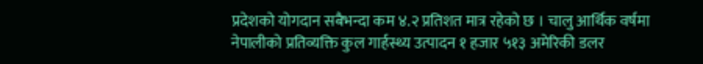प्रदेशको योगदान सबैभन्दा कम ४.२ प्रतिशत मात्र रहेको छ । चालु आर्थिक वर्षमा नेपालीको प्रतिव्यक्ति कुल गार्हस्थ्य उत्पादन १ हजार ५१३ अमेरिकी डलर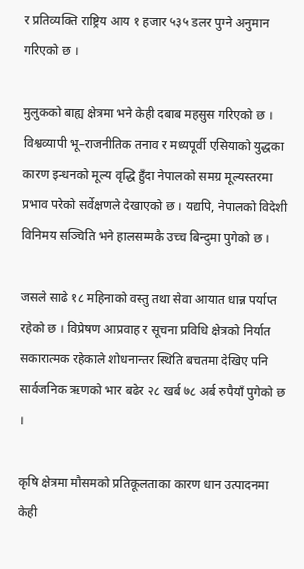र प्रतिव्यक्ति राष्ट्रिय आय १ हजार ५३५ डलर पुग्ने अनुमान गरिएको छ ।

मुलुकको बाह्य क्षेत्रमा भने केही दबाब महसुस गरिएको छ । विश्वव्यापी भू–राजनीतिक तनाव र मध्यपूर्वी एसियाको युद्धका कारण इन्धनको मूल्य वृद्धि हुँदा नेपालको समग्र मूल्यस्तरमा प्रभाव परेको सर्वेक्षणले देखाएको छ । यद्यपि, नेपालको विदेशी विनिमय सञ्चिति भने हालसम्मकै उच्च बिन्दुमा पुगेको छ ।

जसले साढे १८ महिनाको वस्तु तथा सेवा आयात धान्न पर्याप्त रहेको छ । विप्रेषण आप्रवाह र सूचना प्रविधि क्षेत्रको निर्यात सकारात्मक रहेकाले शोधनान्तर स्थिति बचतमा देखिए पनि सार्वजनिक ऋणको भार बढेर २८ खर्ब ७८ अर्ब रुपैयाँ पुगेको छ ।

कृषि क्षेत्रमा मौसमको प्रतिकूलताका कारण धान उत्पादनमा केही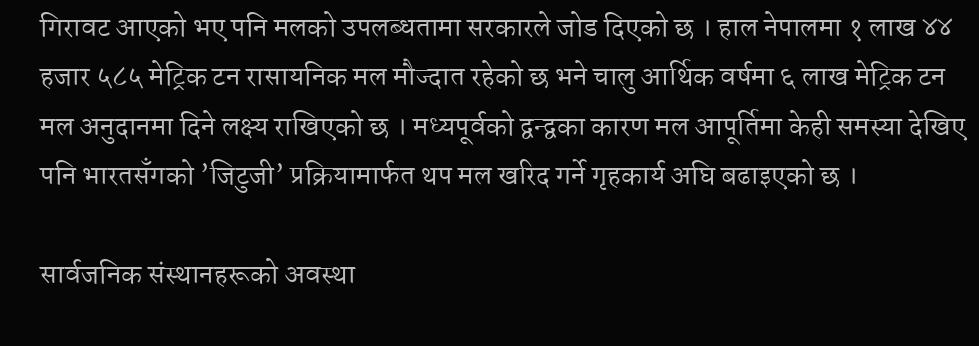गिरावट आएको भए पनि मलको उपलब्धतामा सरकारले जोड दिएको छ । हाल नेपालमा १ लाख ४४ हजार ५८५ मेट्रिक टन रासायनिक मल मौज्दात रहेको छ भने चालु आर्थिक वर्षमा ६ लाख मेट्रिक टन मल अनुदानमा दिने लक्ष्य राखिएको छ । मध्यपूर्वको द्वन्द्वका कारण मल आपूर्तिमा केही समस्या देखिए पनि भारतसँगको ’जिटुजी’ प्रक्रियामार्फत थप मल खरिद गर्ने गृहकार्य अघि बढाइएको छ ।

सार्वजनिक संस्थानहरूको अवस्था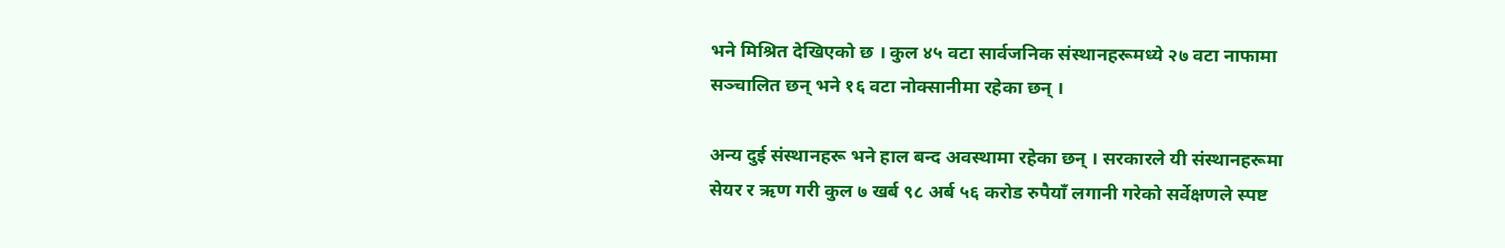भने मिश्रित देखिएको छ । कुल ४५ वटा सार्वजनिक संस्थानहरूमध्ये २७ वटा नाफामा सञ्चालित छन् भने १६ वटा नोक्सानीमा रहेका छन् ।

अन्य दुई संस्थानहरू भने हाल बन्द अवस्थामा रहेका छन् । सरकारले यी संस्थानहरूमा सेयर र ऋण गरी कुल ७ खर्ब ९८ अर्ब ५६ करोड रुपैयाँ लगानी गरेको सर्वेक्षणले स्पष्ट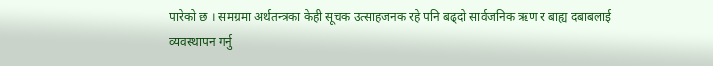पारेको छ । समग्रमा अर्थतन्त्रका केही सूचक उत्साहजनक रहे पनि बढ्दो सार्वजनिक ऋण र बाह्य दबाबलाई व्यवस्थापन गर्नु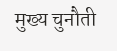मुख्य चुनौती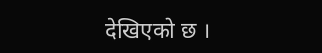देखिएको छ ।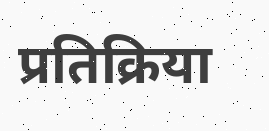प्रतिक्रिया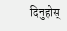दिनुहोस्